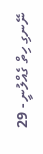ނޭނގި ހިތް ގެއްލުނީ - 29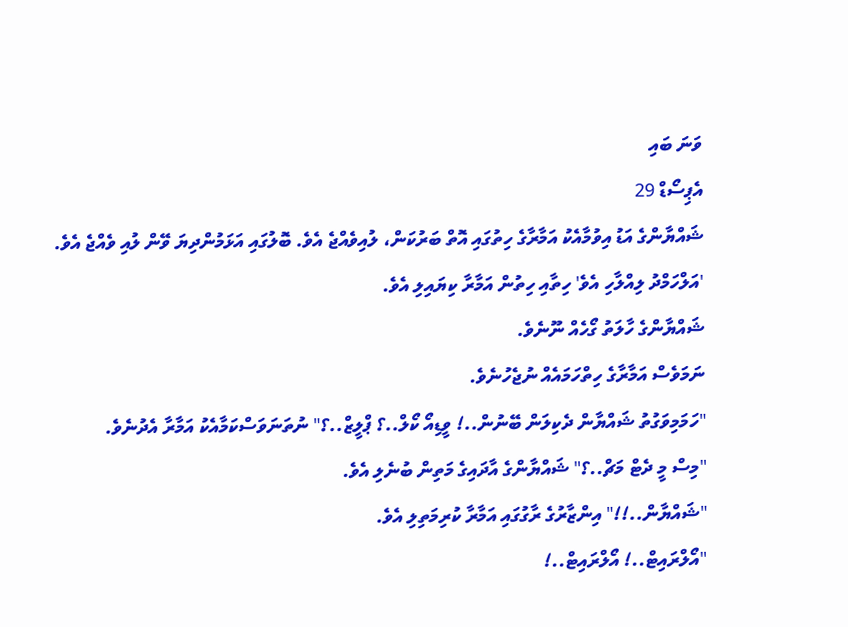ވަނަ ބައި
އެޕިސޯޑް 29
ޝައްޔާންގެ އަޑު އިވުމާއެކު އަމާރާގެ ހިތުގައި އޮތް ބަރުކަން، ލުއިވެއްޖެ އެވެ. ބޮލުގައި އަޅަމުންދިޔަ ވޭން ލުއި ވެއްޖެ އެވެ.
'އަލްހަމްދު ލިއްލާހި އެވެ' ހިތާއި ހިތުން އަމާރާ ކިޔައިލި އެވެ.
ޝައްޔާންގެ ހާލަތު ގޯހެއް ނޫނެވެ.
ނަމަވެސް އަމާރާގެ ހިތްހަމައެއް ނުޖެހުނެވެ.
"ހަމަމިވަގުތު ޝައްޔާން ދެކިލަން ބޭނުން..! ވީޑިއޯ ކޯލް..؟ ޕްލީޒް..؟" ނުތަނަވަސްކަމާއެކު އަމާރާ އެދުނެވެ.
"މިސް މީ ދެޓް މަޗް..؟" ޝައްޔާންގެ އާދައިގެ މަތިން ބުނެލި އެވެ.
"ޝައްޔާން..!!" އިންޒާރުގެ ރާގުގައި އަމާރާ ކުރިމަތިލި އެވެ.
"އޯލްރައިޓް..! އޯލްރައިޓް..!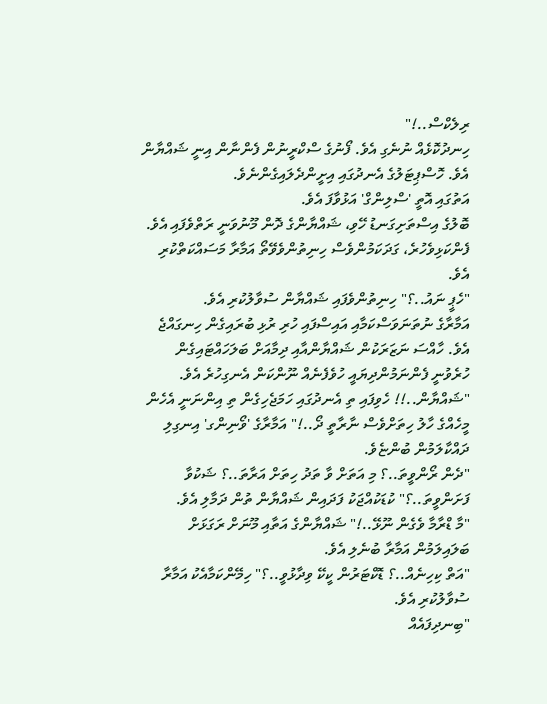ރިލެކްސް..!"
ހިނދުކޮޅެއް ނުނެގި އެވެ. ފޯނުގެ ސްކްރީނުން ފެންނާން އިނީ ޝައްޔާން އެވެ. ހޮސްޕިޓަލުގެ އެނދުގައި އިށީންދެލައިގެންނެވެ.
އަތުގައި އޮތީ 'ސްލިންގް' އަޅުވާފަ އެވެ.
ބޮލުގެ އިސްތަށިގަނޑު ހޭވި، ޝައްޔާންގެ ދޮން މޫނުވަނީ ރަތްވެފައި އެވެ.
ފެންކަޅިވެހުރެ، ގަދަކަމުންވެސް ހިނިތުންވެވޭތޯ އަމާރާ މަސައްކަތްކުރި އެވެ.
"ހެޕީ ނައު..؟" ހިނިތުންވެފައި ޝައްޔާން ސުވާލުކުރި އެވެ.
އަމާރާގެ ނުތަނަވަސްކަމާއި އައިސްފައި ހުރި ރުޅި ބުރައިގެން ހިނގައްޖެ އެވެ. ހާއްސަ ނަޒަރަކުން ޝައްޔާންއާއި ދިމާއަށް ބަލަހައްޓައިގެން ހުރެވުނީ ފެންނަމުންދިޔައީ ހުވެފެނެއް ނޫންކަން އެނގިހުރެ އެވެ.
"ޝައްޔާން..!! ހެވިފައި ތި އެނދުގައި ހަމަޖެހިގެން ތި އިންނަނީ އެހެން މީހެއްގެ ހާލު ހިތަށްވެސް ނާރާތީ ދޯ..!" އަމާރާގެ 'ވޯނިންގ' އިނގިލި ދައްކާލަމުން ބުންޏެވެ.
"ދެން ރޯންވީތަ..؟ މި އަތަށް ވާ ތަދު ހިތަށް އަރާތަ..؟ ޝަކުވާ ފަށަންވީތަ..؟" ކުޑަކުއްޖަކު ފަދައިން ޝައްޔާން ތުން ދަމާލި އެވެ.
"މާ ޑްރާމާ ވެގެން ނޫޅޭ..!" ޝައްޔާންގެ އަތާއި މޫނަށް ރަގަޅަށް ބަލައިލަމުން އަމާރާ ބުނެލި އެވެ.
"އަތް ކިހިނެއް..؟ ޑޮކްޓަރުން ކީކޭ ވިދާޅުވީ..؟" ހިމޭންކަމާއެކު އަމާރާ ސުވާލުކުރި އެވެ.
"ބިނދިފައެއް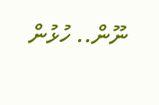ނޫން.. ހުޅުން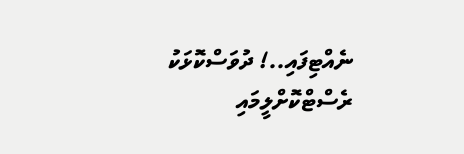ނެއްޓިފައި..! ދުވަސްކޮޅަކު ރެސްޓްކޮށްލީމައި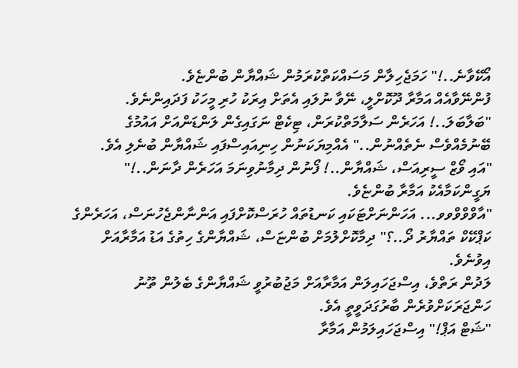އޯކޭވާނެ..!" ހަމަޖެހިލާން މަސައްކަތްކުރަމުން ޝައްޔާން ބުންޏެވެ.
ފުންނޭވާއެއް އަމާރާ ދޫކޮށްލީ، ނޭވާ ނުލައި އެތަށް އިރަކު ހުރި މީހަކު ފަދައިންނެވެ.
"ބަލާބަލަ..! އަހަރެން ސަލާމަތްކުރަން، ޓިކެޓް ނަގައިގެން ލަންޑަންއަށް އައުމުގެ ބޭނުމެއްވެސް ނެތެއްނުން.." އެއްމިޔަކަނުން ހިނިއައިސްފައި ޝައްޔާން ބުނެލި އެވެ.
"އައި ވޯޒް ސީރިއަސް، ޝައްޔާން..! ފޯނުން ދިމާނުވިނަމަ އަހަރެން ދާނަން..!" ޔަގީންކަމާއެކު އަމާރާ ބުންޏެވެ.
"އާވްވްވްވވ... އަހަންނަށްޓަކައި ކަނޑުތައް ހުރަސްކޮށްފައި އަންނާންޖެހުނަސް، އަހަރެންގެ ކަޕްކޭކް ތައްޔާރު ދޯ..؟" ދިމާކޮށްލުމަށް ބުންޏަސް، ޝައްޔާންގެ ހިތުގެ އަޑު އަމާރާއަށް އިވުނެވެ.
ލަދުން ރަތްވެ، އިސްޖަހައިލަން އަމާރާއަށް މަޖުބުރުވީ ޝައްޔާންގެ ބެލުން ތޫނު ހަންޖަރަކަށްވުރެން ބާރުގަދަވީތީ އެވެ.
"ޝަޓް އަޕް!" އިސްޖަހައިލަމުން އަމާރާ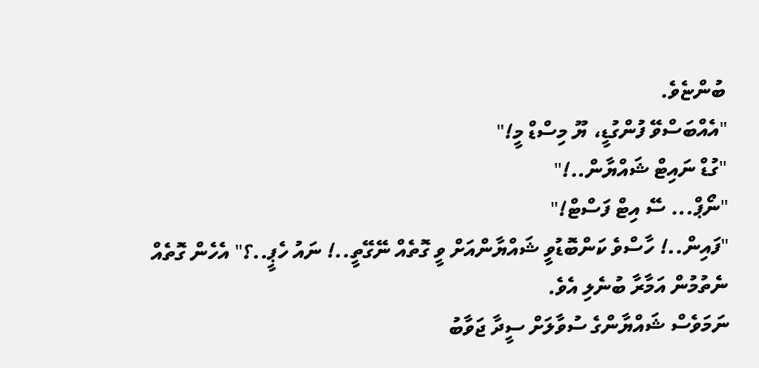ބުންޏެވެ.
"އެއްބަސްވޭ ފުންގުޑީ، ޔޫ މިސްޑް މީ!"
"ގުޑް ނައިޓް ޝައްޔާން..!"
"ނޯޕް... ސޭ އިޓް ފަސްޓް!"
"ފައިން..! ހާސްވެ ކަންބޮޑުވީ ޝައްޔާންއަށް ވީ ގޮތެއް ނޭގޭތީ..! ނައު ހެޕީ..؟" އެހެން ގޮތެއް ނެތުމުން އަމާރާ ބުނެލި އެވެ.
ނަމަވެސް ޝައްޔާންގެ ސުވާލަށް ސީދާ ޖަވާބު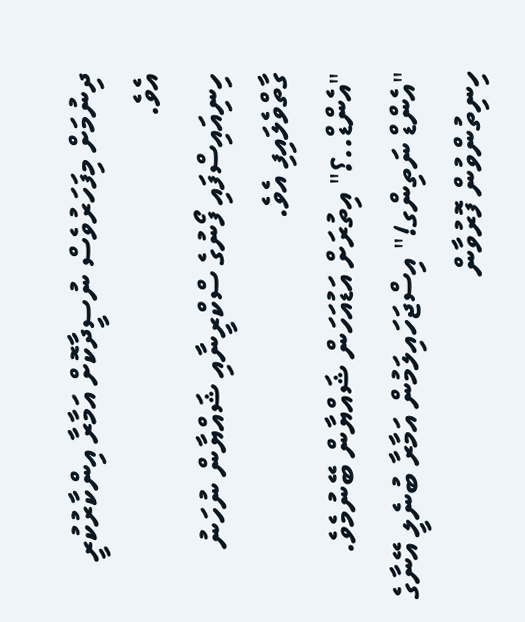ދިނުމަށް މިފަހަރުވެސް ނުސީދާކޮށް އަމާރާ އިންކާރުކުރީ އެވެ.
ހިނިއައިސްފައި ފޯނުގެ ސްކްރީނާއި ޝައްޔާން ނުހަނު ގާތްވެލައިފި އެވެ.
"އެންޑް..؟" އިތުރަށް އަޑުއަހަން ޝައްޔާން ބޭނުމެވެ.
"އެންޑް ނަތިންގ!" އިސްޖަހައިލަމުން އަމާރާ ބުނެލީ އޭނާގެ ހިނިތުންވުން ފޮރުވާން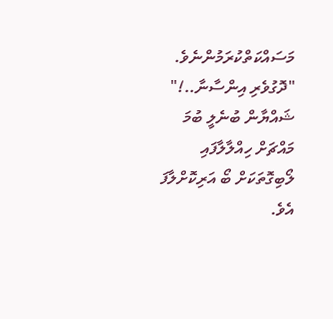މަސައްކަތްކުރަމުންނެވެ.
"ދޮގުވެރި އިންސާނާ..!" ޝައްޔާން ބުނެލީ ބުމަ މައްޗަށް ހިއްލާލާފައި ލޯބިގޮތަކަށް ބޯ އަރިކޮށްލާފަ އެވެ.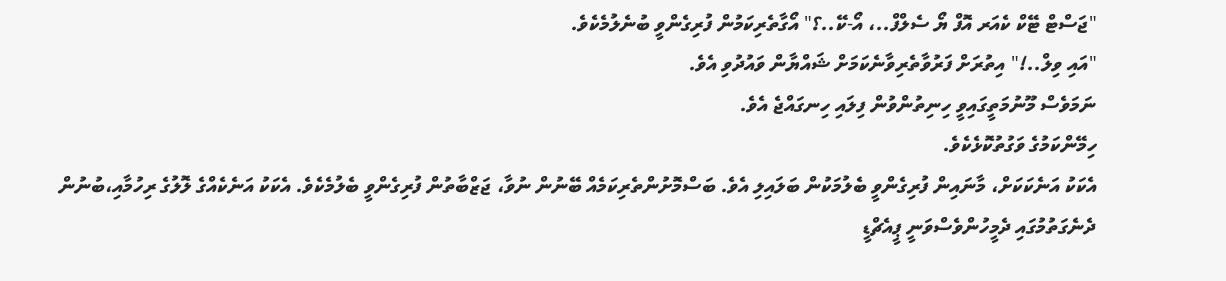"ޖަސްޓް ޓޭކް ކެއަރ އޮފް ޔޯ ސެލްފް..، އޯ-ކޭ..؟" އޯގާތެރިކަމުން ފުރިގެންވީ ބުނެލުމެކެވެ.
"އައި ވިލް..!" އިތުރަށް ފަރުވާތެރިވާނެކަމަށް ޝައްޔާން ވައުދުވި އެވެ.
ނަމަވެސް މޫނުމަތީގައިވީ ހިނިތުންވުން ފިލައި ހިނގައްޖެ އެވެ.
ހިމޭންކަމުގެ ވަގުތުކޮޅެކެވެ.
އެކަކު އަނެކަކަށް، މާނައިން ފުރިގެންވީ ބެލުމަކުން ބަލައިލި އެވެ. ބަސްމޮށުންތެރިކަމެއް ބޭނުން ނުވާ، ޖަޒްބާތުން ފުރިގެންވީ ބެލުމެކެވެ. އެކަކު އަނެކެއްގެ ލޮލުގެ ރިހުމާއި،ބުނުން ދެނެގަތުމުގައި ދެމީހުންވެސްވަނީ ޕީއެޗްޑީ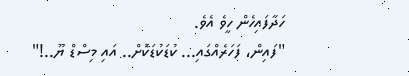ހަދާފައިހެން ހީވެ އެވެ.
"ފައިން، ފަހަރެއްގައި... ކުޑަކުޑަކޮށް.. އައި މިސްޑް ޔޫ..!"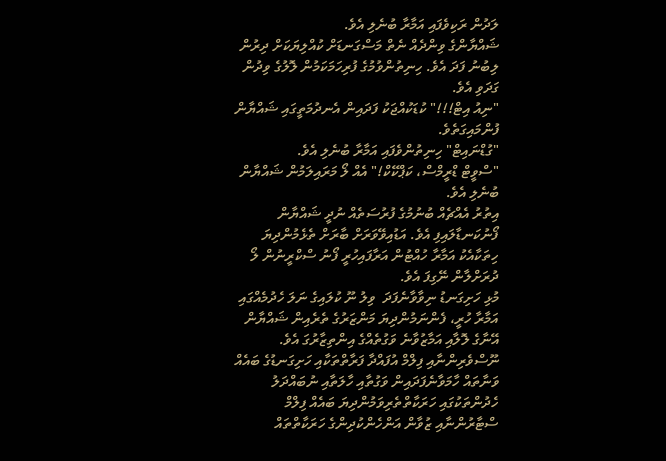ލަދުން ރަކިވެފައި އަމާރާ ބުނެލި އެވެ.
ޝައްޔާންގެ ވިންދެއް ނެތް މަސްގަނޑަށް ކުއްލިޔަކަށް ދިރުން ލިބުނު ފަދަ އެވެ. ހިނިތުންވުމުގެ ފުރިހަމަކަމުން ލޮލުގެ ވިދުން ގަދަވި އެވެ.
"ނިއު އިޓް!!!" ކުޑަކުއްޖަކު ފަދައިން އެނދުމަތީގައި ޝައްޔާން ފުންމައިގަތެވެ.
"ގުޑްނައިޓް" ހިނިތުންވެފައި އަމާރާ ބުނެލި އެވެ.
"ސްވީޓް ޑްރީމްސް، ކަޕްކޭކް!" އެއް ލޯ މަރައިލަމުން ޝައްޔާން ބުނެލި އެވެ.
އިތުރު އެއްޗެއް ބުނުމުގެ ފުރުސަތެއް ނުދީ ޝައްޔާން ފޯނުކަނޑާލައިފި އެވެ. އަޑުއިވޭވަރަށް ބާރަށް ތެޅެމުންދިޔަ ހިތަކާއެކު އަމާރާ ހުއްޓުން އަރާފައިހުރީ ފޯނު ސްކްރީނުން ލޯ ދުރަށްލާން ނޭގިފަ އެވެ.
މުޅި ހަށިގަނޑު ނިވާވާނެފަދަ  ވިލު ނޫ ކުލައިގެ ނަލަ ހެދުމެއްގައި އަމާރާ ހުރީ، ފެންނަމުންދިޔަ މަންޒަރުގެ ތެރެއިން ޝައްޔާން އޭނާގެ ލޮލާއި އަމާޒުވާނެ ވަގުތެއްގެ އިންތިޒާރުގަ އެވެ.
ނޫސްވެރިންނާއި ފިލްމް އުފައްދާ ފަރާތްތަކާއި ހަށިގަނޑުގެ ބައެއް ވަނާތައް ހާމަވާނެފަދައިން ވަގުތާއި ހާލަތާއި ނުބައްދަލު ހެދުންތަކުގައި ހަރަކާތްތެރިވަމުންދިޔަ ބައެއް ފިލްމް ސްޓާރުންނާއި ޒުވާން އަންހެންކުދިންގެ ހަރަކާތްތައް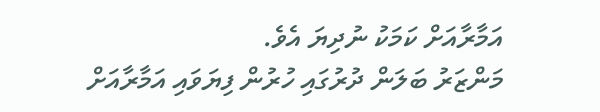އަމާރާއަށް ކަމަކު ނުދިޔަ އެވެ.
މަންޒަރު ބަލަން ދުރުގައި ހުރުން ފިޔަވައި އަމާރާއަށް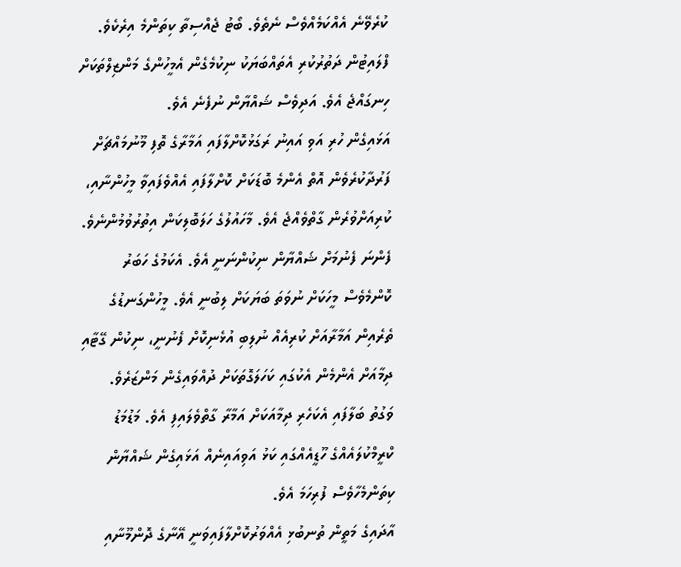ކުރެވޭނެ އެއްކަމެއްވެސް ނެތެވެ. ބޯޓު ޖެއްސިތާ ކިތަންމެ އިރެކެވެ. ފްލައިޓުން ދަތުރުކުރި އެތައްބަޔަކު ނިކުމެގެން އެމީހުންގެ މަންޒިލްތަކަށް ހިނގައްޖެ އެވެ. އަދިވެސް ޝައްޔާން ނުފެނެ އެވެ.
އަޅައިގެން ހުރި އަވި އައިނު ރަގަޅުކޮށްލާފައި އަމާރާގެ ތޮފި މޫނުމައްޗަށް ފަރުދާކުރެވެން އޮތް އެންމެ ބޮޑަކަށް ކޮށްލާފައި އެއްވެފައިވާ މީހުންނާއި، ކުރިއަށްވުރެން ގާތްވެއްޖެ އެވެ. މާހައުލުގެ ހަލަބޮލިކަން އިތުރުވުމުންނެވެ.
ފެންނަ ފެނުމަށް ޝައްޔާން ނިކުންނަނީ އެވެ. އެކަމުގެ ހަބަރު ކޮންމެވެސް މީހަކަށް ނުވަތަ ބަޔަކަށް ލިބުނީ އެވެ. މީހުންގަނޑުގެ ތެރެއިން އަމާރާއަށް ކުރިއެއް ނުލިބި އުޅެނިކޮށް ފެނުނީ، ނިކުން ގޭޓާއި ދިމާއަށް އެންމެން އެކުގައި ކަހަލަގޮތަކަށް ދުއްވައިގެން މަންޒަރެވެ.
ވަގުތު ބަލާފައި އެކަހެރި ދިމާއަކަށް އަމާރާ ގާތްވެލައިފި އެވެ. މަޑުމަޑު ކްރީމްކުލައެއްގެ ހޫޑީއެއްގައި ކަޅު އަވިއައިނެއް އަޅައިގެން ޝައްޔާން ކިތަންމެހާވެސް ފުރިހަމަ އެވެ.
އާދައިގެ މަތީން ތުނބުޅި އެއްވަރުކޮށްލާފައިވަނީ އޭނާގެ ދޮންމޫނާއި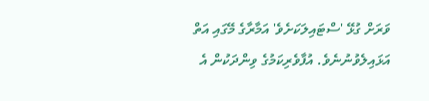ވަރަށް ގުޅޭ 'ސްޓައިލަކަށެވެ' އަމާރާގެ މޭގައި އަތް އަޅައިލެވުނުނެވެ. އުފާވެރިކަމުގެ ވިންދަކުން އެ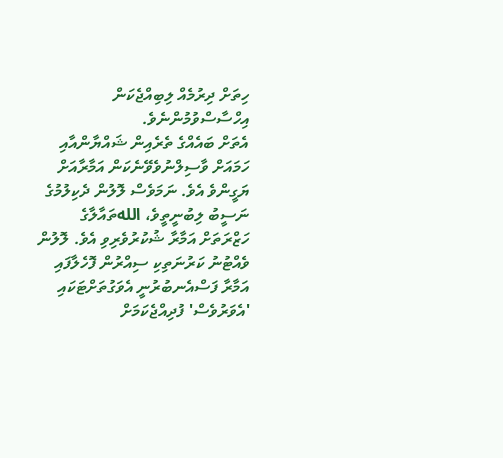ހިތަށް ދިރުމެއް ލިބިއްޖެކަން އިހްސާސްވުމުންނެވެ.
އެތަށް ބައެއްގެ ތެރެއިން ޝައްޔާންއާއި ހަމައަށް ވާސިލްނުވެވޭނެކަން އަމާރާއަށް ޔަގީންވެ އެވެ. ނަމަވެސް ލޮލުން ދެކިލުމުގެ ނަސީބު ލިބުނީތީވެ، اللهތައާލާގެ ހަޒްރަތަށް އަމާރާ ޝުކުރުވެރިވި އެވެ. ލޮލުން ވެއްޓުނު ކަރުނަތިކި ސިއްރުން ފޮހެލާފައި އަމާރާ ފަސްއެނބުރުނީ އެވަގުތަށްޓަކައި 'އެވަރުވެސް' ފުދިއްޖެކަމަށް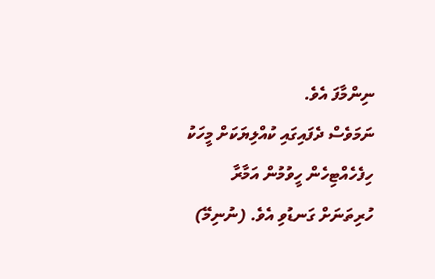ނިންމާފަ އެވެ.
ނަމަވެސް ދެފައިގައި ކުއްލިޔަކަށް މީހަކު ހިފެހެއްޓިހެން ހީވުމުން އަމާރާ ހުރިތަނަށް ގަނޑުވި އެވެ. (ނުނިމޭ)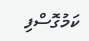ކަމުގޮސްފި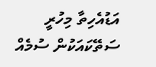އަޑުއެހިތާ މިހުރީ
ސަތޭކައަކުން ސުމެއް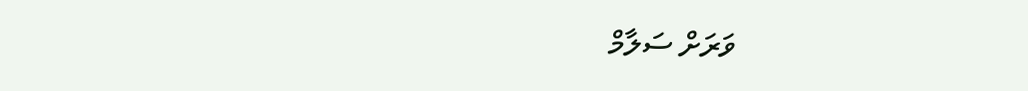ވަރަށް ސަލާމް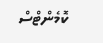ކޮމެންޓްސް